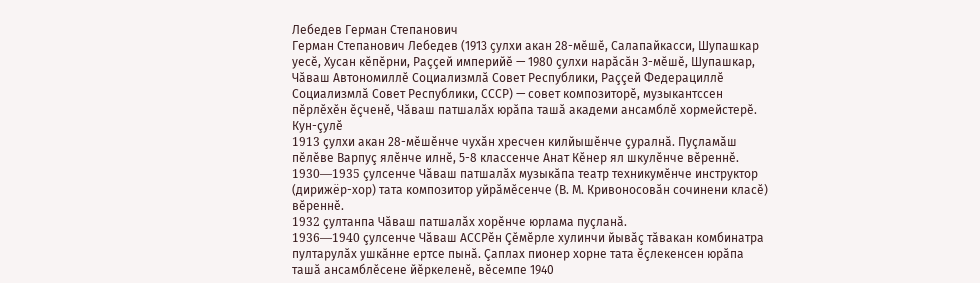Лебедев Герман Степанович
Герман Степанович Лебедев (1913 ҫулхи акан 28-мӗшӗ, Салапайкасси, Шупашкар уесӗ, Хусан кӗпӗрни, Раҫҫей империйӗ — 1980 ҫулхи нарӑсӑн 3-мӗшӗ, Шупашкар, Чăваш Автономиллĕ Социализмлă Совет Республики, Раççей Федерациллĕ Социализмлă Совет Республики, СССР) — совет композиторĕ, музыкантссен пĕрлĕхĕн ĕçченĕ, Чăваш патшалăх юрăпа ташă академи ансамблĕ хормейстерĕ.
Кун-çулĕ
1913 çулхи акан 28-мĕшĕнче чухăн хресчен килйышĕнче çуралнă. Пуçламăш пĕлĕве Варпуç ялĕнче илнĕ, 5-8 классенче Анат Кĕнер ял шкулĕнче вĕреннĕ.
1930—1935 çулсенче Чăваш патшалăх музыкӑпа театр техникумĕнче инструктор (дирижёр-хор) тата композитор уйрăмĕсенче (В. М. Кривоносовăн сочинени класĕ) вĕреннĕ.
1932 çултанпа Чăваш патшалăх хорĕнче юрлама пуçланă.
1936—1940 çулсенче Чăваш АССРĕн Çĕмĕрле хулинчи йывăç тăвакан комбинатра пултарулăх ушкӑнне ертсе пынă. Çаплах пионер хорне тата ĕçлекенсен юрăпа ташă ансамблĕсене йĕркеленĕ, вĕсемпе 1940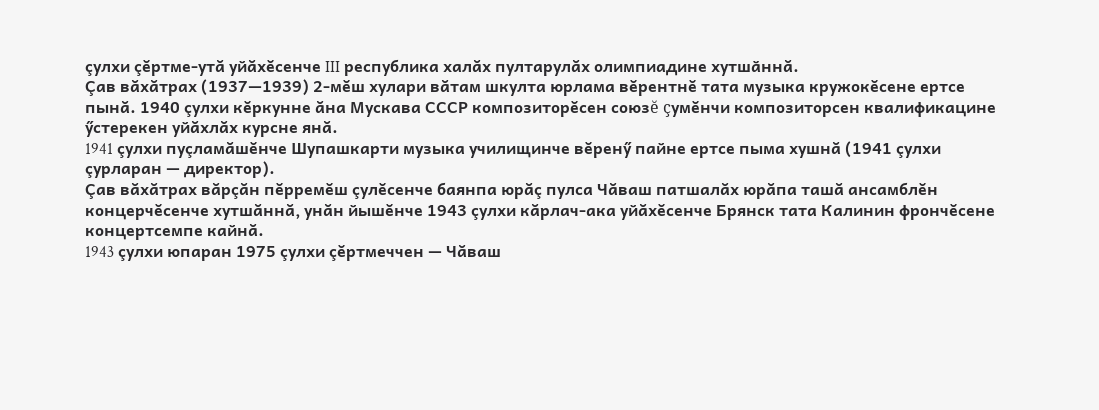çулхи çĕртме-утă уйăхĕсенче III республика халăх пултарулăх олимпиадине хутшӑннă.
Çав вăхăтрах (1937—1939) 2-мĕш хулари вăтам шкулта юрлама вĕрентнĕ тата музыка кружокĕсене ертсе пынă. 1940 çулхи кĕркунне ăна Мускава СССР композиторĕсен союзĕ çумĕнчи композиторсен квалификацине ӳстерекен уйăхлăх курсне янă.
1941 çулхи пуçламăшĕнче Шупашкарти музыка училищинче вĕренӳ пайне ертсе пыма хушнă (1941 çулхи çурларан — директор).
Çав вăхăтрах вăрçăн пĕрремĕш çулĕсенче баянпа юрăç пулса Чăваш патшалăх юрăпа ташă ансамблĕн концерчĕсенче хутшăннă, унăн йышĕнче 1943 çулхи кăрлач-ака уйăхĕсенче Брянск тата Калинин фрончĕсене концертсемпе кайнă.
1943 çулхи юпаран 1975 çулхи çĕртмеччен — Чăваш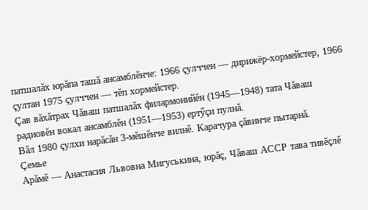патшалăх юрăпа ташă ансамблĕнче: 1966 çулччен — дирижёр-хормейстер, 1966 çултан 1975 çулччен — тĕп хормейстер.
Çав вăхăтрах Чăваш патшалăх филармонийĕн (1945—1948) тата Чăваш радиовĕн вокал ансамблĕн (1951—1953) ертӳçи пулнă.
Вăл 1980 çулхи нарăсăн 3-мĕшĕнче вилнĕ. Карачура çăвинче пытарнă.
Çемье
Арăмĕ — Анастасия Львовна Мигуськина, юрăç, Чăваш АССР тава тивĕçлĕ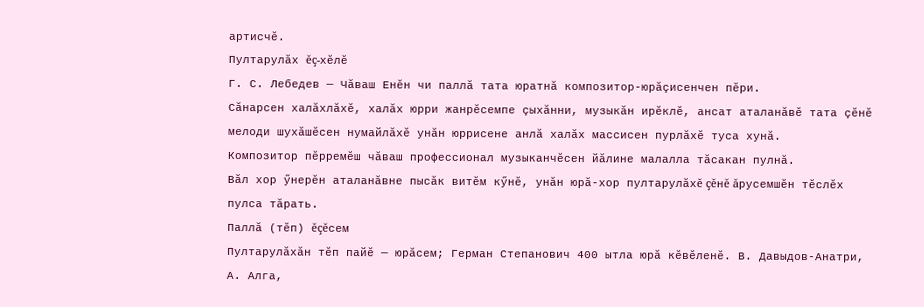артисчĕ.
Пултарулăх ĕç-хĕлĕ
Г. С. Лебедев — Чăваш Енĕн чи паллă тата юратнă композитор-юрăçисенчен пĕри.
Сăнарсен халăхлăхĕ, халăх юрри жанрĕсемпе çыхăнни, музыкăн ирĕклĕ, ансат аталанăвĕ тата çĕнĕ мелоди шухăшĕсен нумайлăхĕ унăн юррисене анлă халăх массисен пурлăхĕ туса хунă.
Композитор пĕрремĕш чăваш профессионал музыканчĕсен йăлине малалла тăсакан пулнă.
Вăл хор ӳнерĕн аталанăвне пысăк витĕм кӳнĕ, унăн юрă-хор пултарулăхĕ çĕнĕ ăрусемшĕн тĕслĕх пулса тăрать.
Паллă (тĕп) ĕçĕсем
Пултарулăхăн тĕп пайĕ — юрăсем; Герман Степанович 400 ытла юрă кĕвĕленĕ. В. Давыдов-Анатри, А. Алга,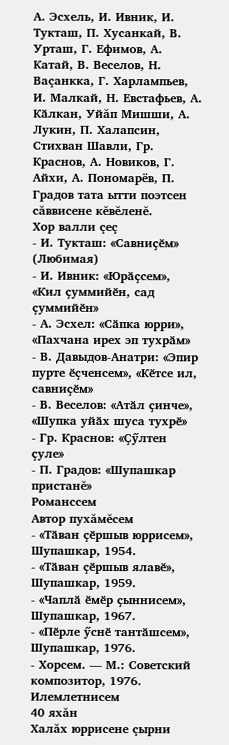А. Эсхель, И. Ивник, И. Тукташ, П. Хусанкай, В. Урташ, Г. Ефимов, А. Катай, В. Веселов, Н. Ваçанкка, Г. Харлампьев, И. Малкай, Н. Евстафьев, А. Кӑлкан, Уйăп Мишши, А. Лукин, П. Халапсин, Стихван Шавли, Гр. Краснов, А. Новиков, Г. Айхи, А. Пономарёв, П. Градов тата ытти поэтсен сăввисене кĕвĕленĕ.
Хор валли çеç
- И. Тукташ: «Савниҫӗм» (Любимая)
- И. Ивник: «Юрӑҫсем», «Кил ҫуммийӗн, сад ҫуммийӗн»
- А. Эсхел: «Сӑпка юрри», «Пахчана ирех эп тухрӑм»
- В. Давыдов-Анатри: «Эпир пурте ӗҫченсем», «Кӗтсе ил, савниҫӗм»
- В. Веселов: «Атӑл ҫинче», «Шупка уйӑх шуса тухрӗ»
- Гр. Краснов: «Ҫӳлтен ҫуле»
- П. Градов: «Шупашкар пристанĕ»
Романссем
Автор пухăмĕсем
- «Тӑван ҫӗршыв юррисем», Шупашкар, 1954.
- «Тӑван ҫӗршыв ялавӗ», Шупашкар, 1959.
- «Чаплӑ ӗмӗр ҫыннисем», Шупашкар, 1967.
- «Пӗрле ӳснӗ тантӑшсем», Шупашкар, 1976.
- Хорсем. — М.: Советский композитор, 1976.
Илемлетнисем
40 яхăн
Халăх юррисене çырни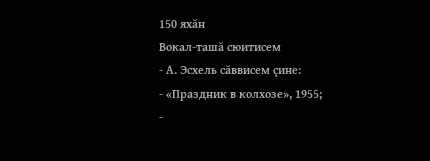150 яхăн
Вокал-ташă сюитисем
- А. Эсхель сăввисем çине:
- «Праздник в колхозе», 1955;
-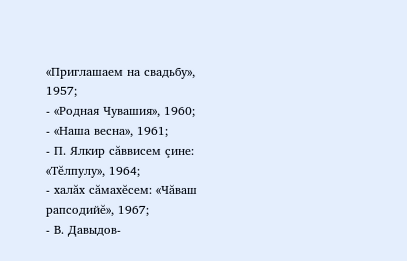«Приглашаем на свадьбу», 1957;
- «Родная Чувашия», 1960;
- «Наша весна», 1961;
- П. Ялкир сăввисем çине: «Тĕлпулу», 1964;
- халăх сăмахĕсем: «Чăваш рапсодийĕ», 1967;
- В. Давыдов-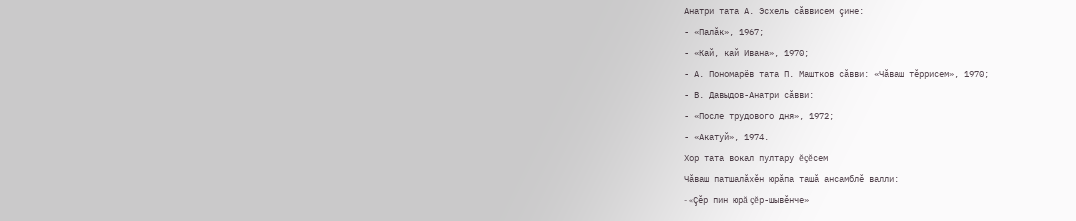Анатри тата А. Эсхель сăввисем çине:
- «Палăк», 1967;
- «Кай, кай Ивана», 1970;
- А. Пономарёв тата П. Маштков сăвви: «Чăваш тĕррисем», 1970;
- В. Давыдов-Анатри сăвви:
- «После трудового дня», 1972;
- «Акатуй», 1974.
Хор тата вокал пултару ĕçĕсем
Чăваш патшалăхĕн юрăпа ташă ансамблĕ валли:
- «Çĕр пин юрă çĕр-шывĕнче»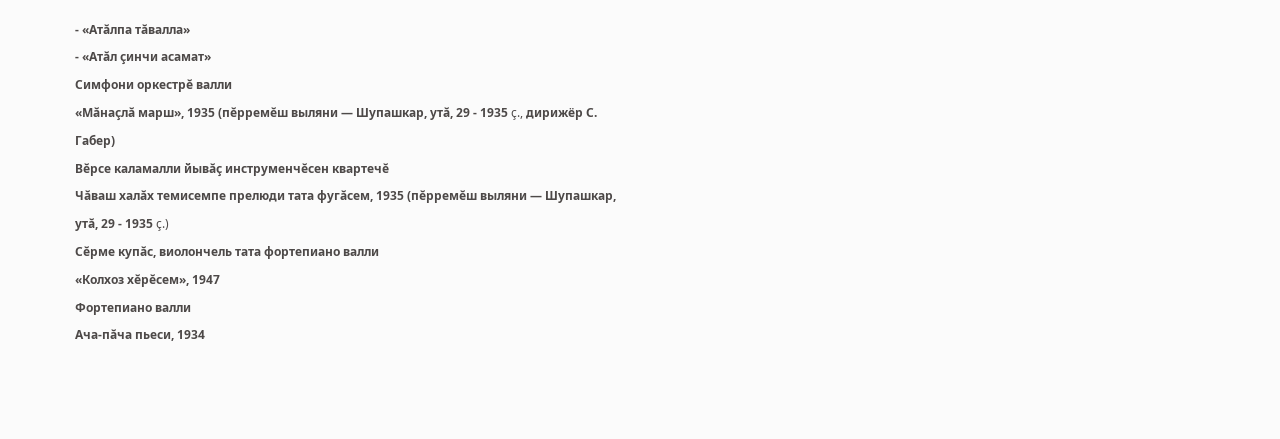- «Атăлпа тăвалла»
- «Атăл çинчи асамат»
Симфони оркестрĕ валли
«Мăнаçлă марш», 1935 (пĕрремĕш выляни — Шупашкар, утă, 29 - 1935 ç., дирижёр С. Габер)
Вĕрсе каламалли йывăç инструменчĕсен квартечĕ
Чăваш халăх темисемпе прелюди тата фугăсем, 1935 (пĕрремĕш выляни — Шупашкар, утă, 29 - 1935 ç.)
Сĕрме купăс, виолончель тата фортепиано валли
«Колхоз хĕрĕсем», 1947
Фортепиано валли
Ача-пăча пьеси, 1934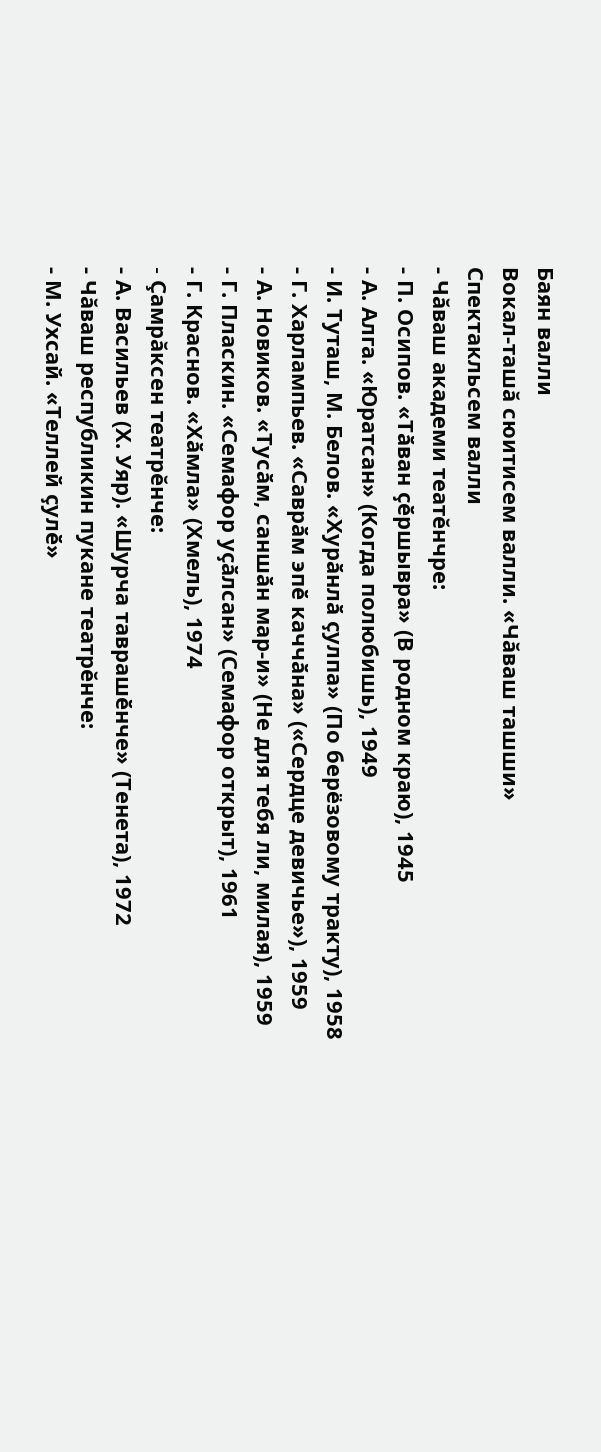Баян валли
Вокал-ташă сюитисем валли. «Чăваш ташши»
Спектакльсем валли
- Чăваш академи театĕнчре:
- П. Осипов. «Тӑван ҫӗршывра» (В родном краю), 1945
- А. Алга. «Юратсан» (Когда полюбишь), 1949
- И. Туташ, М. Белов. «Хурӑнлӑ ҫулпа» (По берёзовому тракту), 1958
- Г. Харлампьев. «Саврӑм эпӗ каччӑна» («Сердце девичье»), 1959
- А. Новиков. «Тусӑм, саншӑн мар-и» (Не для тебя ли, милая), 1959
- Г. Пласкин. «Семафор уҫӑлсан» (Семафор открыт), 1961
- Г. Краснов. «Хӑмла» (Хмель), 1974
- Çамрăксен театрĕнче:
- А. Васильев (Х. Уяр). «Шурча таврашӗнче» (Тенета), 1972
- Чăваш республикин пукане театрĕнче:
- М. Ухсай. «Теллей ҫулӗ»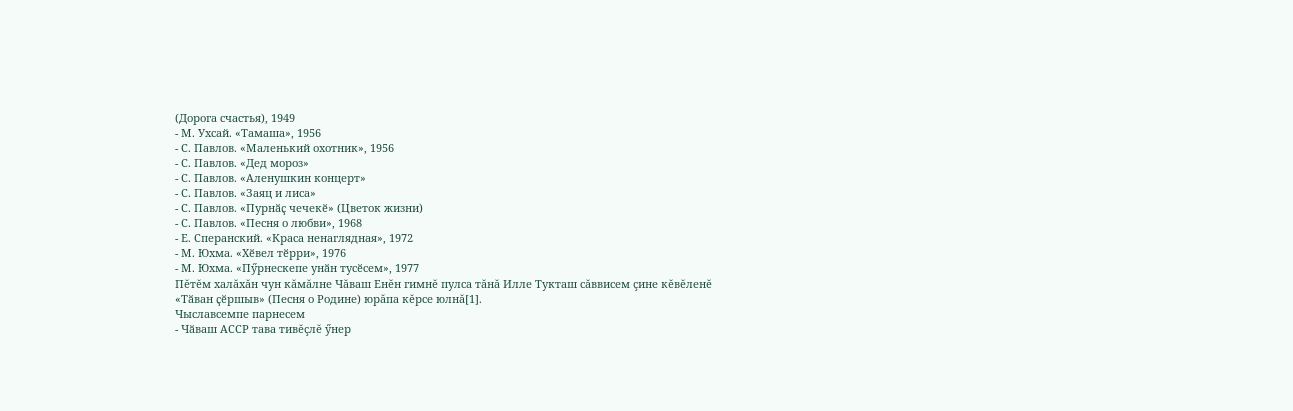(Дорога счастья), 1949
- М. Ухсай. «Тамаша», 1956
- С. Павлов. «Маленький охотник», 1956
- С. Павлов. «Дед мороз»
- С. Павлов. «Аленушкин концерт»
- С. Павлов. «Заяц и лиса»
- С. Павлов. «Пурнӑҫ чечекӗ» (Цветок жизни)
- С. Павлов. «Песня о любви», 1968
- Е. Сперанский. «Краса ненаглядная», 1972
- М. Юхма. «Хӗвел тӗрри», 1976
- М. Юхма. «Пӳрнескепе унӑн тусӗсем», 1977
Пĕтĕм халăхăн чун кăмăлне Чăваш Енĕн гимнĕ пулса тăнă Илле Тукташ сăввисем çине кĕвĕленĕ «Тӑван ҫӗршыв» (Песня о Родине) юрăпа кĕрсе юлнă[1].
Чыславсемпе парнесем
- Чӑваш АССР тава тивĕçлĕ ӳнер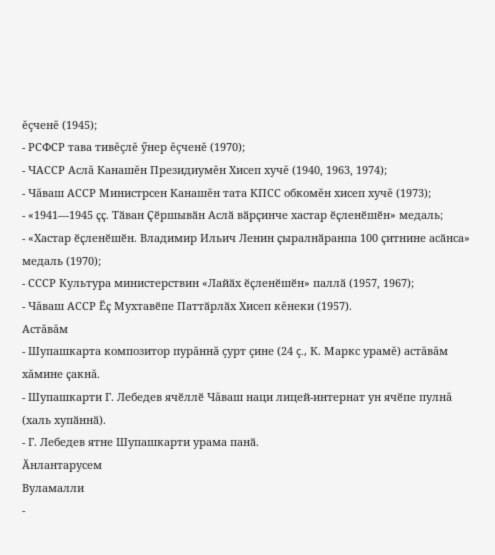ĕçченĕ (1945);
- РСФСР тава тивĕçлĕ ӳнер ĕçченĕ (1970);
- ЧАССР Аслă Канашĕн Президиумĕн Хисеп хучĕ (1940, 1963, 1974);
- Чăваш АССР Министрсен Канашĕн тата КПСС обкомĕн хисеп хучĕ (1973);
- «1941—1945 ҫҫ. Тӑван Ҫӗршывӑн Аслӑ вӑрҫинче хастар ӗҫленӗшӗн» медаль;
- «Хастар ӗҫленӗшӗн. Владимир Ильич Ленин ҫыралнӑранпа 100 ҫитнине асӑнса» медаль (1970);
- СССР Культура министерствин «Лайӑх ӗҫленӗшӗн» паллӑ (1957, 1967);
- Чăваш АССР Ӗҫ Мухтавӗпе Паттӑрлӑх Хисеп кĕнеки (1957).
Астăвăм
- Шупашкарта композитор пурăннă çурт çине (24 ç., К. Маркс урамĕ) астăвăм хăмине ҫакнă.
- Шупашкарти Г. Лебедев ячӗллӗ Чăваш наци лицей-интернат ун ячӗпе пулнă (халь хупӑннӑ).
- Г. Лебедев ятне Шупашкарти урама панӑ.
Ӑнлантарусем
Вуламалли
-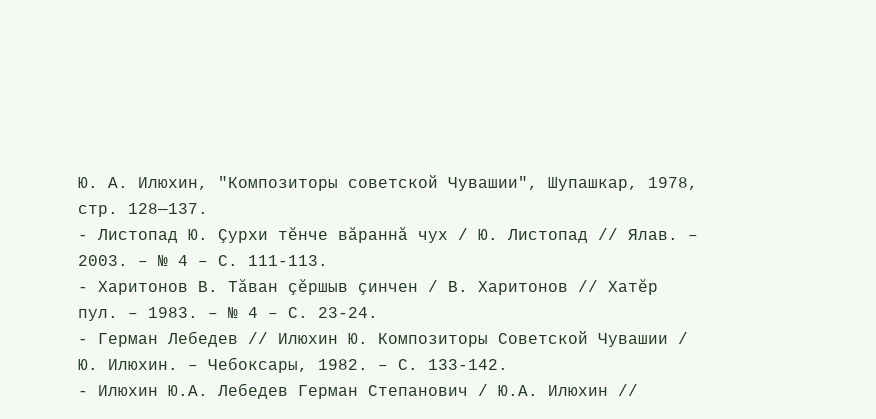Ю. А. Илюхин, "Композиторы советской Чувашии", Шупашкар, 1978, стр. 128—137.
- Листопад Ю. Çурхи тĕнче вăраннă чух / Ю. Листопад // Ялав. – 2003. – № 4 – С. 111-113.
- Харитонов В. Тăван çĕршыв çинчен / В. Харитонов // Хатĕр пул. – 1983. – № 4 – С. 23-24.
- Герман Лебедев // Илюхин Ю. Композиторы Советской Чувашии / Ю. Илюхин. – Чебоксары, 1982. – С. 133-142.
- Илюхин Ю.А. Лебедев Герман Степанович / Ю.А. Илюхин //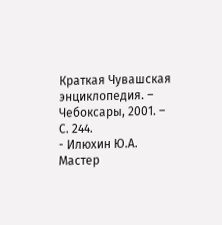Краткая Чувашская энциклопедия. – Чебоксары, 2001. – С. 244.
- Илюхин Ю.А. Мастер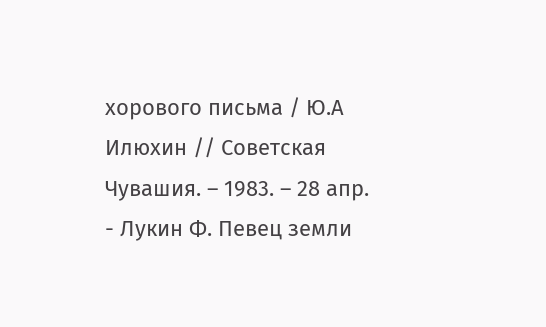хорового письма / Ю.А Илюхин // Советская Чувашия. – 1983. – 28 апр.
- Лукин Ф. Певец земли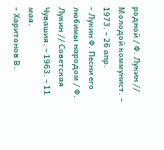родной / Ф. Лукин // Молодой коммунист. – 1973. – 26 апр.
- Лукин Ф. Песни его любимы народом / Ф. Лукин // Советская Чувашия. – 1963. – 11 мая.
- Харитонов В.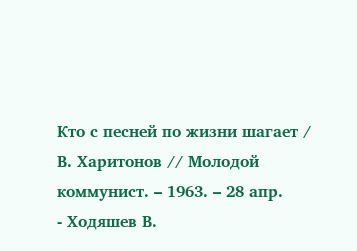Кто с песней по жизни шагает / В. Харитонов // Молодой коммунист. – 1963. – 28 апр.
- Ходяшев В.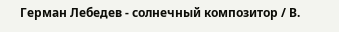Герман Лебедев - солнечный композитор / В.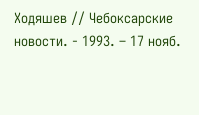Ходяшев // Чебоксарские новости. - 1993. – 17 нояб.